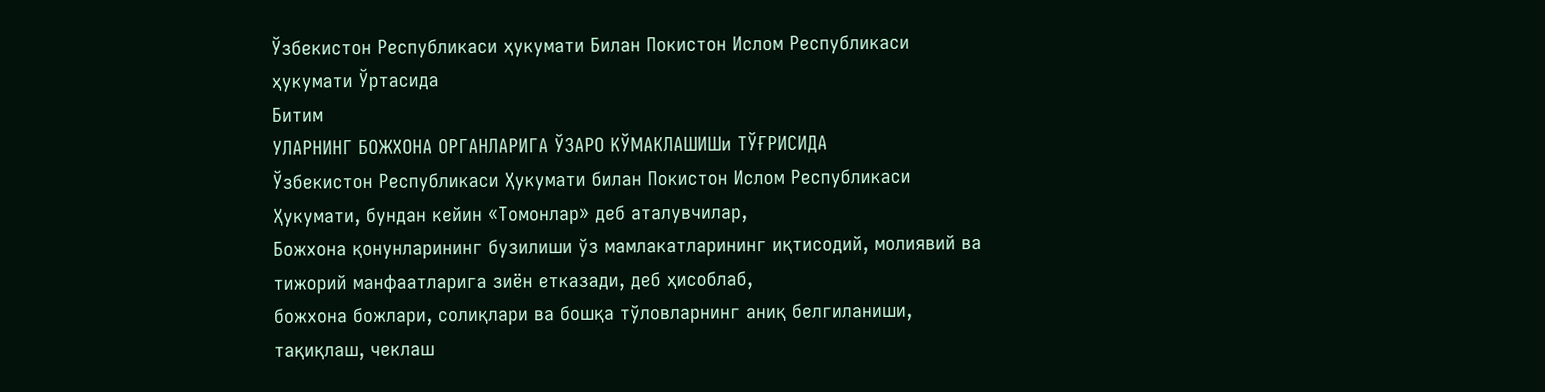Ўзбекистон Республикаси ҳукумати Билан Покистон Ислом Республикаси ҳукумати Ўртасида
Битим
УЛАРНИНГ БОЖХОНА ОРГАНЛАРИГА ЎЗАРО КЎМАКЛАШИШи ТЎҒРИСИДА
Ўзбекистон Республикаси Ҳукумати билан Покистон Ислом Республикаси Ҳукумати, бундан кейин «Томонлар» деб аталувчилар,
Божхона қонунларининг бузилиши ўз мамлакатларининг иқтисодий, молиявий ва тижорий манфаатларига зиён етказади, деб ҳисоблаб,
божхона божлари, солиқлари ва бошқа тўловларнинг аниқ белгиланиши, тақиқлаш, чеклаш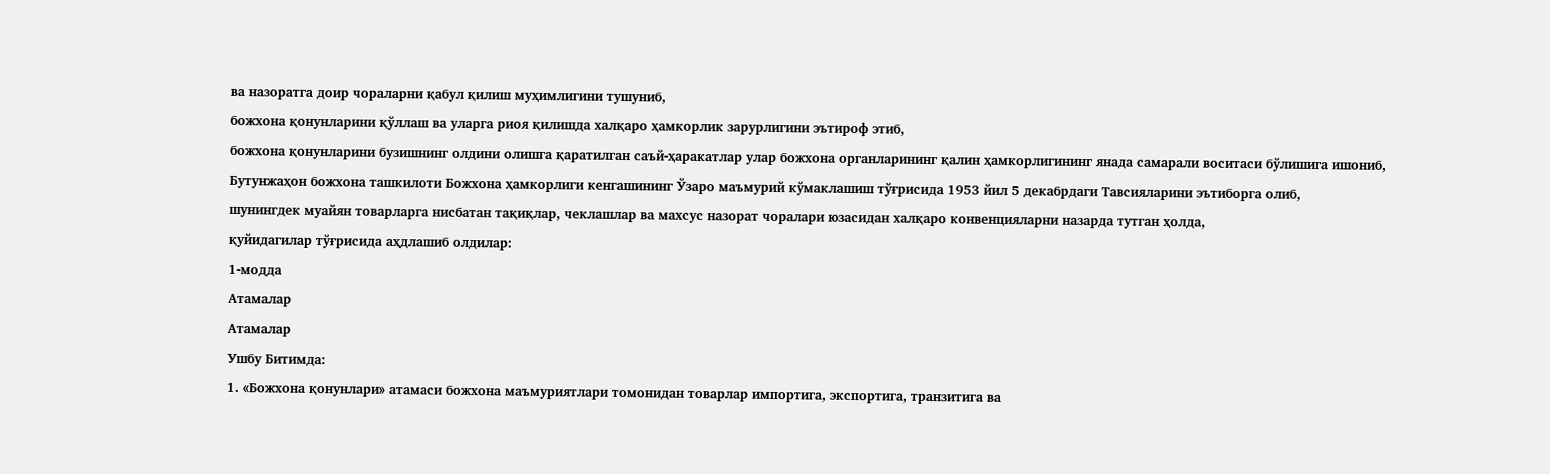ва назоратга доир чораларни қабул қилиш муҳимлигини тушуниб,
божхона қонунларини қўллаш ва уларга риоя қилишда халқаро ҳамкорлик зарурлигини эътироф этиб,
божхона қонунларини бузишнинг олдини олишга қаратилган саъй-ҳаракатлар улар божхона органларининг қалин ҳамкорлигининг янада самарали воситаси бўлишига ишониб,
Бутунжаҳон божхона ташкилоти Божхона ҳамкорлиги кенгашининг Ўзаро маъмурий кўмаклашиш тўғрисида 1953 йил 5 декабрдаги Тавсияларини эътиборга олиб,
шунингдек муайян товарларга нисбатан тақиқлар, чеклашлар ва махсус назорат чоралари юзасидан халқаро конвенцияларни назарда тутган ҳолда,
қуйидагилар тўғрисида аҳдлашиб олдилар:
1-модда
Атамалар
Атамалар
Ушбу Битимда:
1. «Божхона қонунлари» атамаси божхона маъмуриятлари томонидан товарлар импортига, экспортига, транзитига ва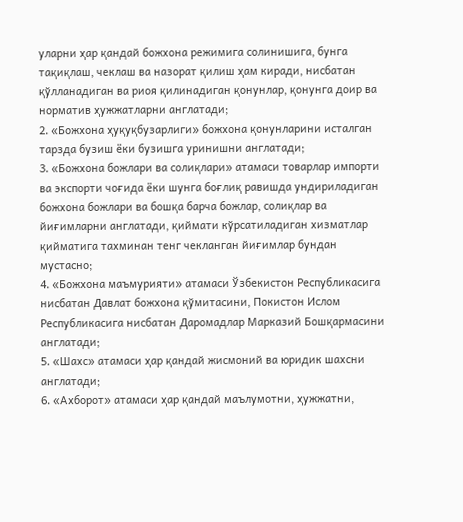уларни ҳар қандай божхона режимига солинишига, бунга тақиқлаш, чеклаш ва назорат қилиш ҳам киради, нисбатан қўлланадиган ва риоя қилинадиган қонунлар, қонунга доир ва норматив ҳужжатларни англатади;
2. «Божхона ҳуқуқбузарлиги» божхона қонунларини исталган тарзда бузиш ёки бузишга уринишни англатади;
3. «Божхона божлари ва солиқлари» атамаси товарлар импорти ва экспорти чоғида ёки шунга боғлиқ равишда ундириладиган божхона божлари ва бошқа барча божлар, солиқлар ва йиғимларни англатади, қиймати кўрсатиладиган хизматлар қийматига тахминан тенг чекланган йиғимлар бундан мустасно;
4. «Божхона маъмурияти» атамаси Ўзбекистон Республикасига нисбатан Давлат божхона қўмитасини, Покистон Ислом Республикасига нисбатан Даромадлар Марказий Бошқармасини англатади;
5. «Шахс» атамаси ҳар қандай жисмоний ва юридик шахсни англатади;
6. «Ахборот» атамаси ҳар қандай маълумотни, ҳужжатни,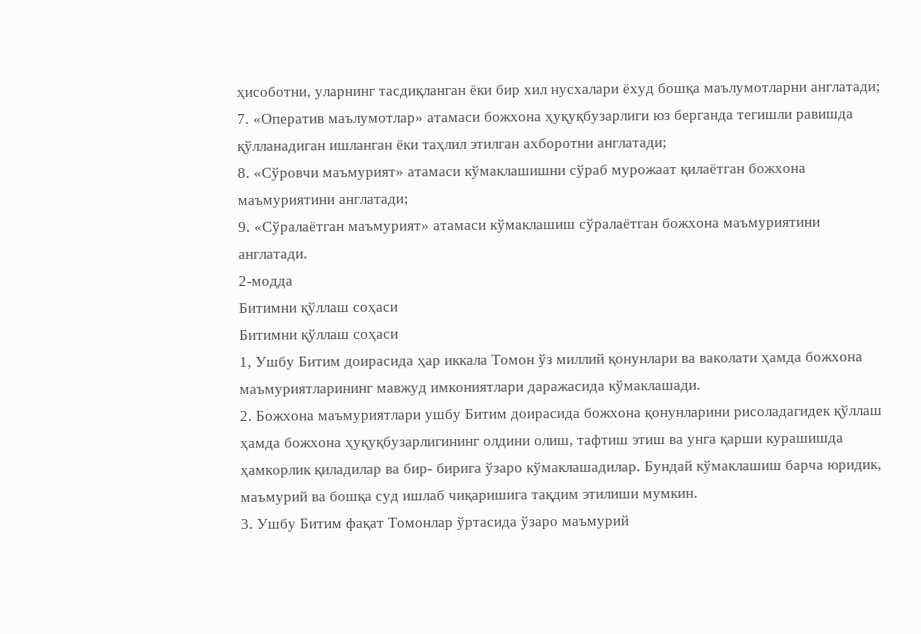ҳисоботни, уларнинг тасдиқланган ёки бир хил нусхалари ёхуд бошқа маълумотларни англатади;
7. «Оператив маълумотлар» атамаси божхона ҳуқуқбузарлиги юз берганда тегишли равишда қўлланадиган ишланган ёки таҳлил этилган ахборотни англатади;
8. «Сўровчи маъмурият» атамаси кўмаклашишни сўраб мурожаат қилаётган божхона маъмуриятини англатади;
9. «Сўралаётган маъмурият» атамаси кўмаклашиш сўралаётган божхона маъмуриятини англатади.
2-модда
Битимни қўллаш соҳаси
Битимни қўллаш соҳаси
1, Ушбу Битим доирасида ҳар иккала Томон ўз миллий қонунлари ва ваколати ҳамда божхона маъмуриятларининг мавжуд имкониятлари даражасида кўмаклашади.
2. Божхона маъмуриятлари ушбу Битим доирасида божхона қонунларини рисоладагидек қўллаш ҳамда божхона ҳуқуқбузарлигининг олдини олиш, тафтиш этиш ва унга қарши курашишда ҳамкорлик қиладилар ва бир- бирига ўзаро кўмаклашадилар. Бундай кўмаклашиш барча юридик, маъмурий ва бошқа суд ишлаб чиқаришига тақдим этилиши мумкин.
3. Ушбу Битим фақат Томонлар ўртасида ўзаро маъмурий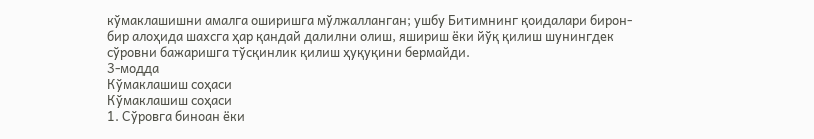кўмаклашишни амалга оширишга мўлжалланган; ушбу Битимнинг қоидалари бирон-бир алоҳида шахсга ҳар қандай далилни олиш, яшириш ёки йўқ қилиш шунингдек сўровни бажаришга тўсқинлик қилиш ҳуқуқини бермайди.
3-модда
Кўмаклашиш соҳаси
Кўмаклашиш соҳаси
1. Сўровга биноан ёки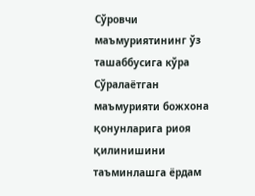Сўровчи маъмуриятининг ўз ташаббусига кўра Сўралаётган маъмурияти божхона қонунларига риоя қилинишини таъминлашга ёрдам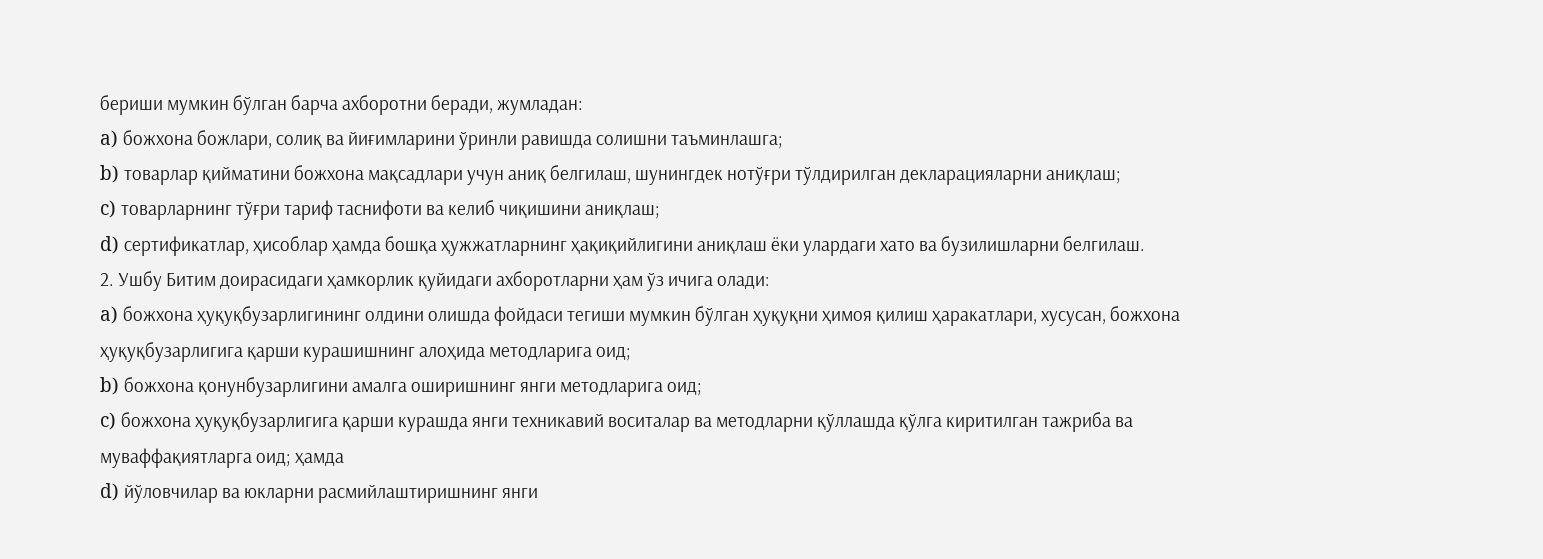бериши мумкин бўлган барча ахборотни беради, жумладан:
a) божхона божлари, солиқ ва йиғимларини ўринли равишда солишни таъминлашга;
b) товарлар қийматини божхона мақсадлари учун аниқ белгилаш, шунингдек нотўғри тўлдирилган декларацияларни аниқлаш;
c) товарларнинг тўғри тариф таснифоти ва келиб чиқишини аниқлаш;
d) сертификатлар, ҳисоблар ҳамда бошқа ҳужжатларнинг ҳақиқийлигини аниқлаш ёки улардаги хато ва бузилишларни белгилаш.
2. Ушбу Битим доирасидаги ҳамкорлик қуйидаги ахборотларни ҳам ўз ичига олади:
a) божхона ҳуқуқбузарлигининг олдини олишда фойдаси тегиши мумкин бўлган ҳуқуқни ҳимоя қилиш ҳаракатлари, хусусан, божхона ҳуқуқбузарлигига қарши курашишнинг алоҳида методларига оид;
b) божхона қонунбузарлигини амалга оширишнинг янги методларига оид;
c) божхона ҳуқуқбузарлигига қарши курашда янги техникавий воситалар ва методларни қўллашда қўлга киритилган тажриба ва муваффақиятларга оид; ҳамда
d) йўловчилар ва юкларни расмийлаштиришнинг янги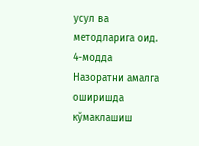усул ва методларига оид.
4-модда
Назоратни амалга оширишда кўмаклашиш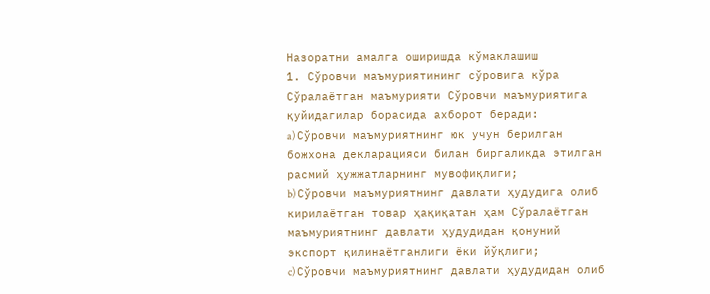Назоратни амалга оширишда кўмаклашиш
1. Сўровчи маъмуриятининг сўровига кўра Сўралаётган маъмурияти Сўровчи маъмуриятига қуйидагилар борасида ахборот беради:
a) Сўровчи маъмуриятнинг юк учун берилган божхона декларацияси билан биргаликда этилган расмий ҳужжатларнинг мувофиқлиги;
b) Сўровчи маъмуриятнинг давлати ҳудудига олиб кирилаётган товар ҳақиқатан ҳам Сўралаётган маъмуриятнинг давлати ҳудудидан қонуний экспорт қилинаётганлиги ёки йўқлиги;
c) Сўровчи маъмуриятнинг давлати ҳудудидан олиб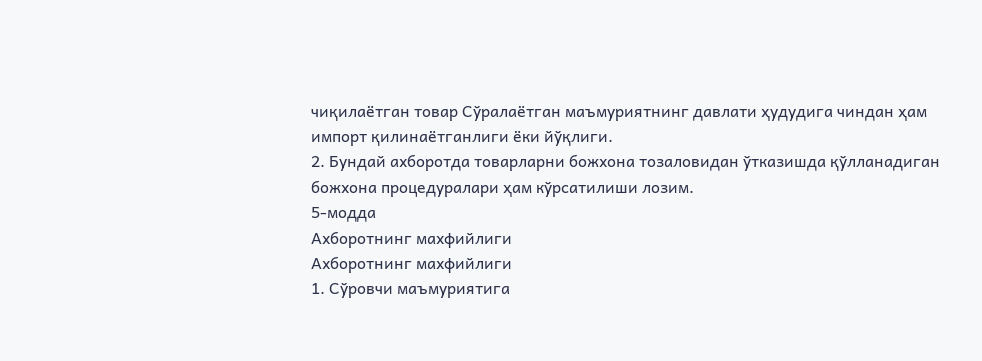чиқилаётган товар Сўралаётган маъмуриятнинг давлати ҳудудига чиндан ҳам импорт қилинаётганлиги ёки йўқлиги.
2. Бундай ахборотда товарларни божхона тозаловидан ўтказишда қўлланадиган божхона процедуралари ҳам кўрсатилиши лозим.
5-модда
Ахборотнинг махфийлиги
Ахборотнинг махфийлиги
1. Сўровчи маъмуриятига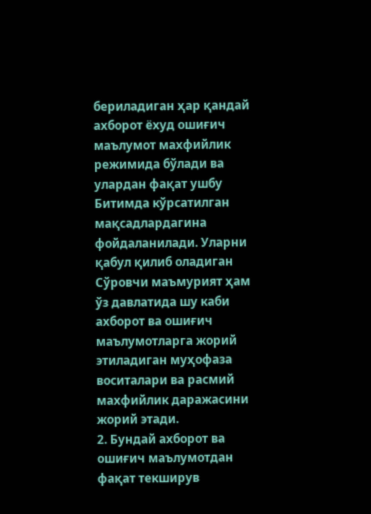бериладиган ҳар қандай ахборот ёхуд ошиғич маълумот махфийлик режимида бўлади ва улардан фақат ушбу Битимда кўрсатилган мақсадлардагина фойдаланилади. Уларни қабул қилиб оладиган Сўровчи маъмурият ҳам ўз давлатида шу каби ахборот ва ошиғич маълумотларга жорий этиладиган муҳофаза воситалари ва расмий махфийлик даражасини жорий этади.
2. Бундай ахборот ва ошиғич маълумотдан фақат текширув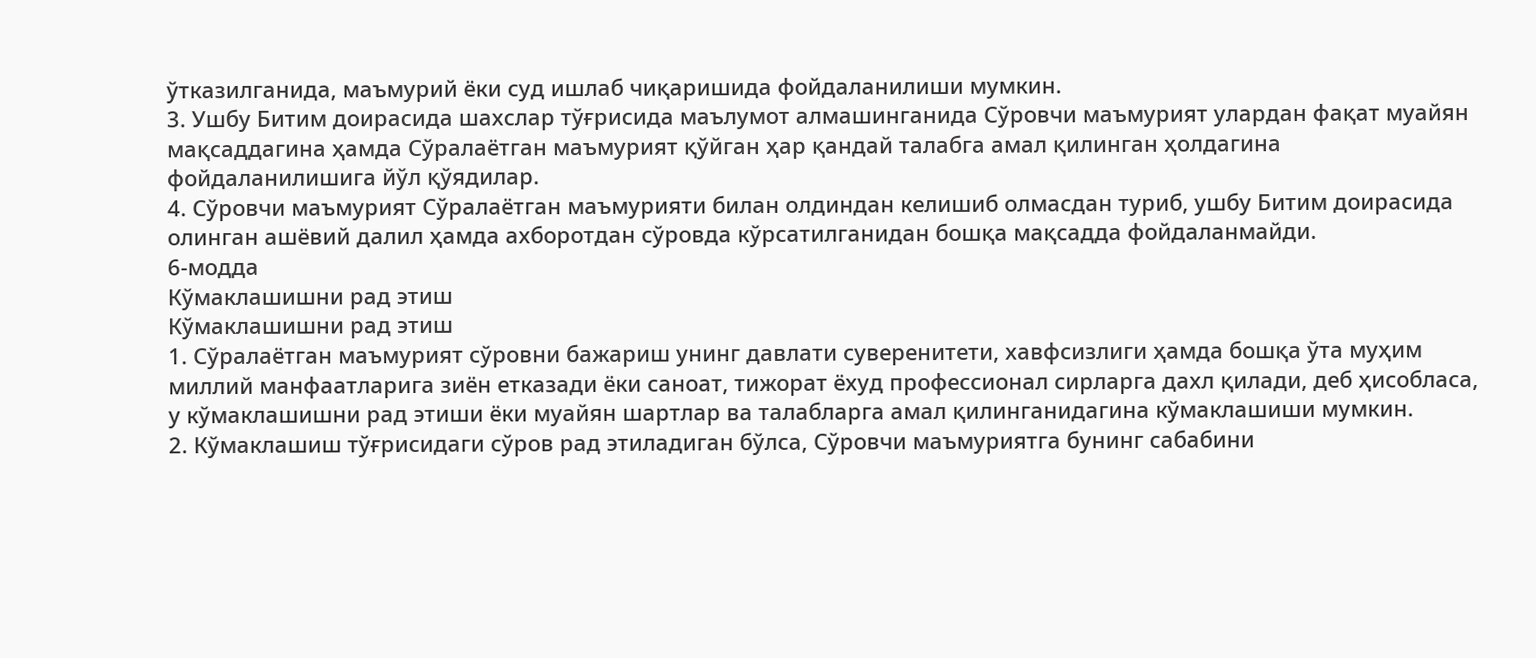ўтказилганида, маъмурий ёки суд ишлаб чиқаришида фойдаланилиши мумкин.
3. Ушбу Битим доирасида шахслар тўғрисида маълумот алмашинганида Сўровчи маъмурият улардан фақат муайян мақсаддагина ҳамда Сўралаётган маъмурият қўйган ҳар қандай талабга амал қилинган ҳолдагина фойдаланилишига йўл қўядилар.
4. Сўровчи маъмурият Сўралаётган маъмурияти билан олдиндан келишиб олмасдан туриб, ушбу Битим доирасида олинган ашёвий далил ҳамда ахборотдан сўровда кўрсатилганидан бошқа мақсадда фойдаланмайди.
6-модда
Кўмаклашишни рад этиш
Кўмаклашишни рад этиш
1. Сўралаётган маъмурият сўровни бажариш унинг давлати суверенитети, хавфсизлиги ҳамда бошқа ўта муҳим миллий манфаатларига зиён етказади ёки саноат, тижорат ёхуд профессионал сирларга дахл қилади, деб ҳисобласа, у кўмаклашишни рад этиши ёки муайян шартлар ва талабларга амал қилинганидагина кўмаклашиши мумкин.
2. Кўмаклашиш тўғрисидаги сўров рад этиладиган бўлса, Сўровчи маъмуриятга бунинг сабабини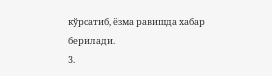кўрсатиб, ёзма равишда хабар берилади.
3.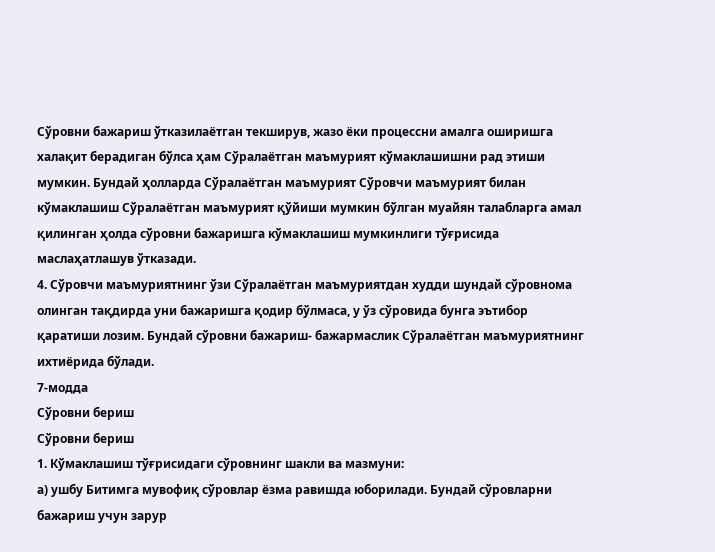Сўровни бажариш ўтказилаётган текширув, жазо ёки процессни амалга оширишга халақит берадиган бўлса ҳам Сўралаётган маъмурият кўмаклашишни рад этиши мумкин. Бундай ҳолларда Сўралаётган маъмурият Сўровчи маъмурият билан кўмаклашиш Сўралаётган маъмурият қўйиши мумкин бўлган муайян талабларга амал қилинган ҳолда сўровни бажаришга кўмаклашиш мумкинлиги тўғрисида маслаҳатлашув ўтказади.
4. Сўровчи маъмуриятнинг ўзи Сўралаётган маъмуриятдан худди шундай сўровнома олинган тақдирда уни бажаришга қодир бўлмаса, у ўз сўровида бунга эътибор қаратиши лозим. Бундай сўровни бажариш- бажармаслик Сўралаётган маъмуриятнинг ихтиёрида бўлади.
7-модда
Сўровни бериш
Сўровни бериш
1. Кўмаклашиш тўғрисидаги сўровнинг шакли ва мазмуни:
а) ушбу Битимга мувофиқ сўровлар ёзма равишда юборилади. Бундай сўровларни бажариш учун зарур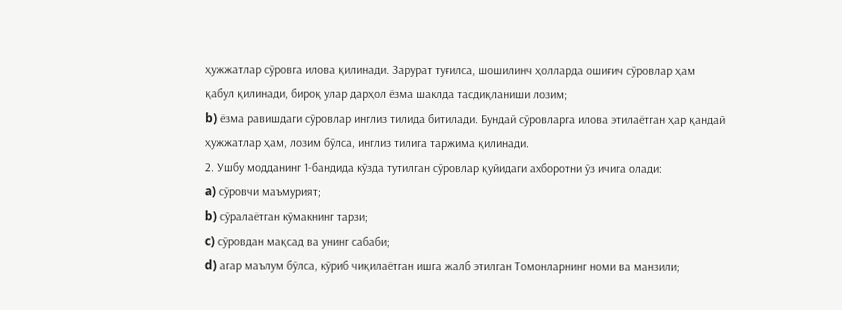ҳужжатлар сўровга илова қилинади. Зарурат туғилса, шошилинч ҳолларда ошиғич сўровлар ҳам қабул қилинади, бироқ улар дарҳол ёзма шаклда тасдиқланиши лозим;
b) ёзма равишдаги сўровлар инглиз тилида битилади. Бундай сўровларга илова этилаётган ҳар қандай ҳужжатлар ҳам, лозим бўлса, инглиз тилига таржима қилинади.
2. Ушбу модданинг 1-бандида кўзда тутилган сўровлар қуйидаги ахборотни ўз ичига олади:
a) сўровчи маъмурият;
b) сўралаётган кўмакнинг тарзи;
c) сўровдан мақсад ва унинг сабаби;
d) агар маълум бўлса, кўриб чиқилаётган ишга жалб этилган Томонларнинг номи ва манзили;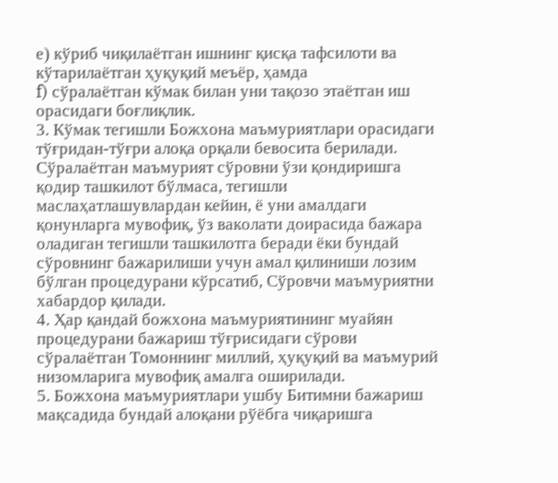е) кўриб чиқилаётган ишнинг қисқа тафсилоти ва кўтарилаётган ҳуқуқий меъёр, ҳамда
f) сўралаётган кўмак билан уни тақозо этаётган иш орасидаги боғлиқлик.
3. Кўмак тегишли Божхона маъмуриятлари орасидаги тўғридан-тўғри алоқа орқали бевосита берилади.
Сўралаётган маъмурият сўровни ўзи қондиришга қодир ташкилот бўлмаса, тегишли маслаҳатлашувлардан кейин, ё уни амалдаги қонунларга мувофиқ, ўз ваколати доирасида бажара оладиган тегишли ташкилотга беради ёки бундай сўровнинг бажарилиши учун амал қилиниши лозим бўлган процедурани кўрсатиб, Сўровчи маъмуриятни хабардор қилади.
4. Ҳар қандай божхона маъмуриятининг муайян процедурани бажариш тўғрисидаги сўрови сўралаётган Томоннинг миллий, ҳуқуқий ва маъмурий низомларига мувофиқ амалга оширилади.
5. Божхона маъмуриятлари ушбу Битимни бажариш мақсадида бундай алоқани рўёбга чиқаришга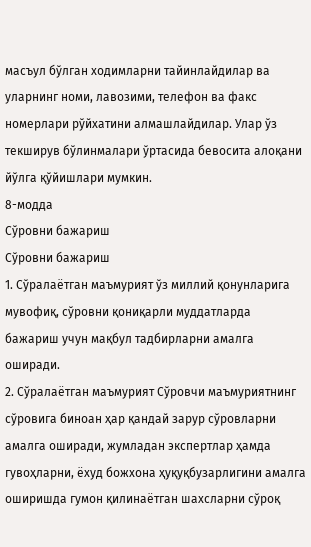масъул бўлган ходимларни тайинлайдилар ва уларнинг номи, лавозими, телефон ва факс номерлари рўйхатини алмашлайдилар. Улар ўз текширув бўлинмалари ўртасида бевосита алоқани йўлга қўйишлари мумкин.
8-модда
Сўровни бажариш
Сўровни бажариш
1. Сўралаётган маъмурият ўз миллий қонунларига мувофиқ, сўровни қониқарли муддатларда бажариш учун мақбул тадбирларни амалга оширади.
2. Сўралаётган маъмурият Сўровчи маъмуриятнинг сўровига биноан ҳар қандай зарур сўровларни амалга оширади, жумладан экспертлар ҳамда гувоҳларни, ёхуд божхона ҳуқуқбузарлигини амалга оширишда гумон қилинаётган шахсларни сўроқ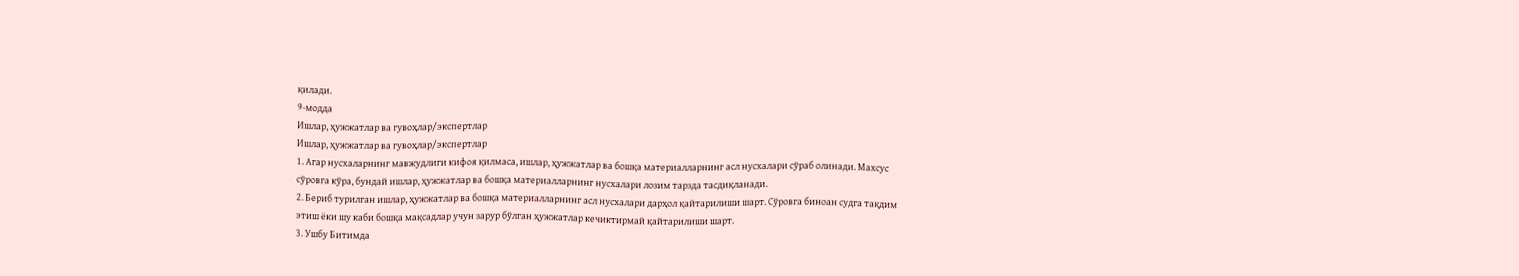қилади.
9-модда
Ишлар, ҳужжатлар ва гувоҳлар/экспертлар
Ишлар, ҳужжатлар ва гувоҳлар/экспертлар
1. Агар нусхаларнинг мавжудлиги кифоя қилмаса, ишлар, ҳужжатлар ва бошқа материалларнинг асл нусхалари сўраб олинади. Махсус сўровга кўра, бундай ишлар, ҳужжатлар ва бошқа материалларнинг нусхалари лозим тарзда тасдиқланади.
2. Бериб турилган ишлар, ҳужжатлар ва бошқа материалларнинг асл нусхалари дарҳол қайтарилиши шарт. Сўровга биноан судга тақдим этиш ёки шу каби бошқа мақсадлар учун зарур бўлган ҳужжатлар кечиктирмай қайтарилиши шарт.
3. Ушбу Битимда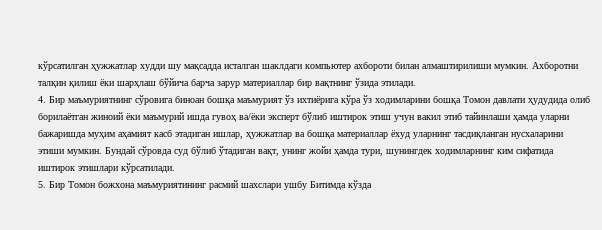кўрсатилган ҳужжатлар худди шу мақсадда исталган шаклдаги компьютер ахбороти билан алмаштирилиши мумкин. Ахборотни талқин қилиш ёки шарҳлаш бўйича барча зарур материаллар бир вақтнинг ўзида этилади.
4. Бир маъмуриятнинг сўровига биноан бошқа маъмурият ўз ихтиёрига кўра ўз ходимларини бошқа Томон давлати ҳудудида олиб борилаётган жиноий ёки маъмурий ишда гувоҳ ва/ёки эксперт бўлиб иштирок этиш учун вакил этиб тайинлаши ҳамда уларни бажаришда муҳим аҳамият касб этадиган ишлар, ҳужжатлар ва бошқа материаллар ёхуд уларнинг тасдиқланган нусхаларини этиши мумкин. Бундай сўровда суд бўлиб ўтадиган вақт, унинг жойи ҳамда тури, шунингдек ходимларнинг ким сифатида иштирок этишлари кўрсатилади.
5. Бир Томон божхона маъмуриятининг расмий шахслари ушбу Битимда кўзда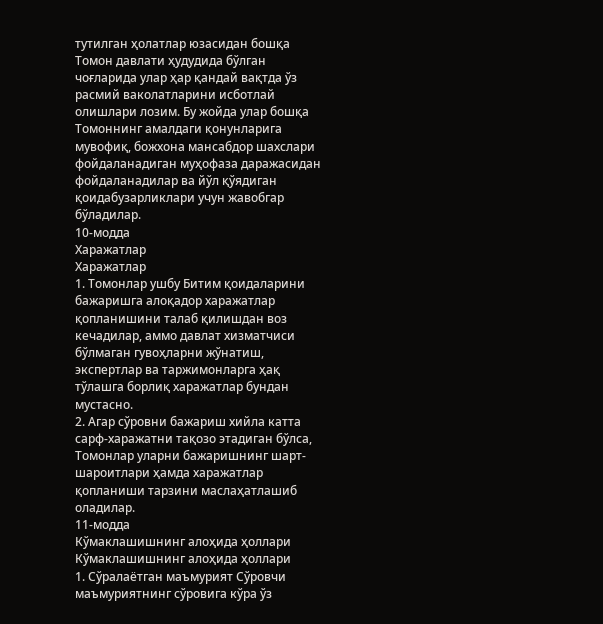тутилган ҳолатлар юзасидан бошқа Томон давлати ҳудудида бўлган чоғларида улар ҳар қандай вақтда ўз расмий ваколатларини исботлай олишлари лозим. Бу жойда улар бошқа Томоннинг амалдаги қонунларига мувофиқ, божхона мансабдор шахслари фойдаланадиган муҳофаза даражасидан фойдаланадилар ва йўл қўядиган қоидабузарликлари учун жавобгар бўладилар.
10-модда
Харажатлар
Харажатлар
1. Томонлар ушбу Битим қоидаларини бажаришга алоқадор харажатлар қопланишини талаб қилишдан воз кечадилар, аммо давлат хизматчиси бўлмаган гувоҳларни жўнатиш, экспертлар ва таржимонларга ҳақ тўлашга борлиқ харажатлар бундан мустасно.
2. Агар сўровни бажариш хийла катта сарф-харажатни тақозо этадиган бўлса, Томонлар уларни бажаришнинг шарт-шароитлари ҳамда харажатлар қопланиши тарзини маслаҳатлашиб оладилар.
11-модда
Кўмаклашишнинг алоҳида ҳоллари
Кўмаклашишнинг алоҳида ҳоллари
1. Сўралаётган маъмурият Сўровчи маъмуриятнинг сўровига кўра ўз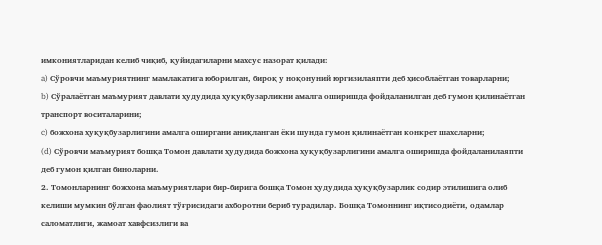имкониятларидан келиб чиқиб, қуйидагиларни махсус назорат қилади:
a) Сўровчи маъмуриятнинг мамлакатига юборилган, бироқ у ноқонуний юргизилаяпти деб ҳисоблаётган товарларни;
b) Сўралаётган маъмурият давлати ҳудудида ҳуқуқбузарликни амалга оширишда фойдаланилган деб гумон қилинаётган транспорт воситаларини;
c) божхона ҳуқуқбузарлигини амалга оширгани аниқланган ёки шунда гумон қилинаётган конкрет шахсларни;
(d) Сўровчи маъмурият бошқа Томон давлати ҳудудида божхона ҳуқуқбузарлигини амалга оширишда фойдаланилаяпти деб гумон қилган биноларни.
2. Томонларнинг божхона маъмуриятлари бир-бирига бошқа Томон ҳудудида ҳуқуқбузарлик содир этилишига олиб келиши мумкин бўлган фаолият тўғрисидаги ахборотни бериб турадилар. Бошқа Томоннинг иқтисодиёти, одамлар саломатлиги, жамоат хавфсизлиги ва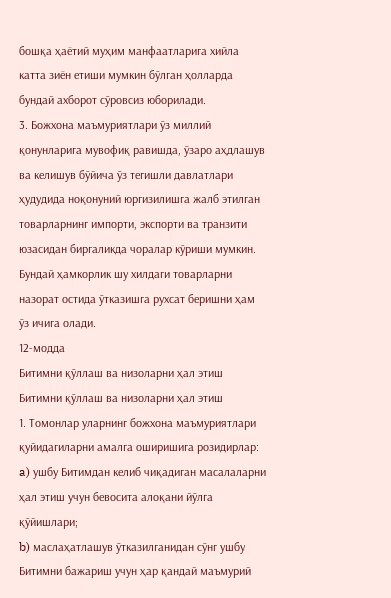бошқа ҳаётий муҳим манфаатларига хийла катта зиён етиши мумкин бўлган ҳолларда бундай ахборот сўровсиз юборилади.
3. Божхона маъмуриятлари ўз миллий қонунларига мувофиқ равишда, ўзаро аҳдлашув ва келишув бўйича ўз тегишли давлатлари ҳудудида ноқонуний юргизилишга жалб этилган товарларнинг импорти, экспорти ва транзити юзасидан биргаликда чоралар кўриши мумкин. Бундай ҳамкорлик шу хилдаги товарларни назорат остида ўтказишга рухсат беришни ҳам ўз ичига олади.
12-модда
Битимни қўллаш ва низоларни ҳал этиш
Битимни қўллаш ва низоларни ҳал этиш
1. Томонлар уларнинг божхона маъмуриятлари қуйидагиларни амалга оширишига розидирлар:
a) ушбу Битимдан келиб чиқадиган масалаларни ҳал этиш учун бевосита алоқани йўлга қўйишлари;
b) маслаҳатлашув ўтказилганидан сўнг ушбу Битимни бажариш учун ҳар қандай маъмурий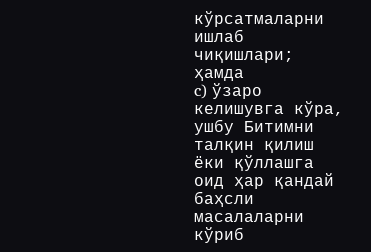кўрсатмаларни ишлаб чиқишлари; ҳамда
c) ўзаро келишувга кўра, ушбу Битимни талқин қилиш ёки қўллашга оид ҳар қандай баҳсли масалаларни кўриб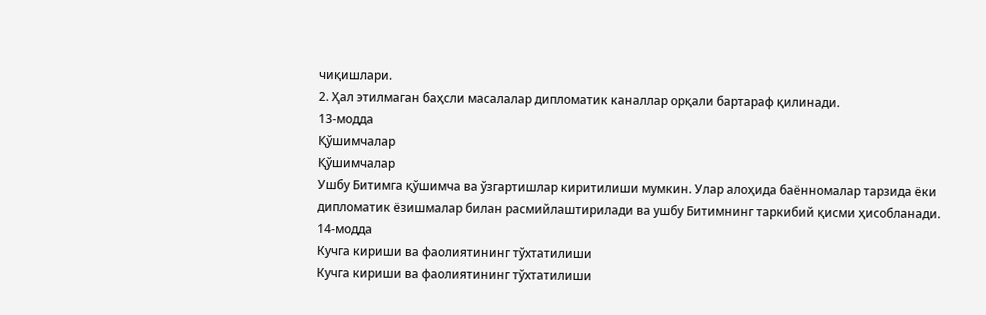чиқишлари.
2. Ҳал этилмаган баҳсли масалалар дипломатик каналлар орқали бартараф қилинади.
13-модда
Қўшимчалар
Қўшимчалар
Ушбу Битимга қўшимча ва ўзгартишлар киритилиши мумкин. Улар алоҳида баённомалар тарзида ёки дипломатик ёзишмалар билан расмийлаштирилади ва ушбу Битимнинг таркибий қисми ҳисобланади.
14-модда
Кучга кириши ва фаолиятининг тўхтатилиши
Кучга кириши ва фаолиятининг тўхтатилиши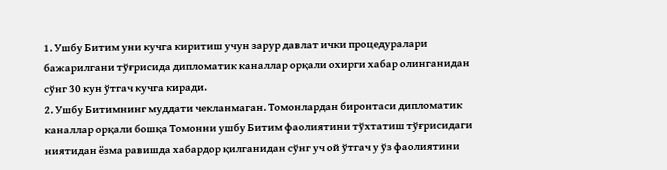1. Ушбу Битим уни кучга киритиш учун зарур давлат ички процедуралари бажарилгани тўғрисида дипломатик каналлар орқали охирги хабар олинганидан сўнг 30 кун ўтгач кучга киради.
2. Ушбу Битимнинг муддати чекланмаган. Томонлардан биронтаси дипломатик каналлар орқали бошқа Томонни ушбу Битим фаолиятини тўхтатиш тўғрисидаги ниятидан ёзма равишда хабардор қилганидан сўнг уч ой ўтгач у ўз фаолиятини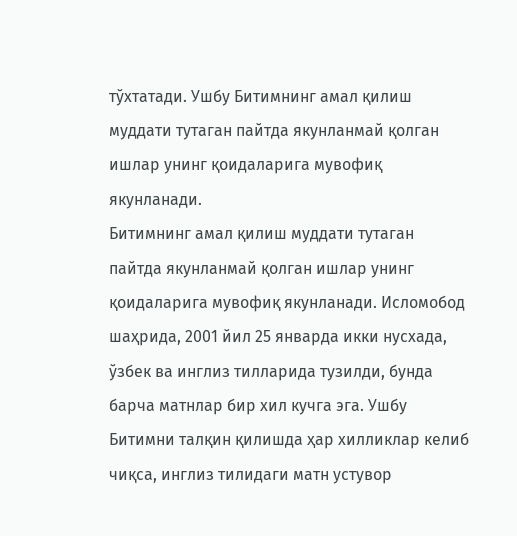тўхтатади. Ушбу Битимнинг амал қилиш муддати тутаган пайтда якунланмай қолган ишлар унинг қоидаларига мувофиқ якунланади.
Битимнинг амал қилиш муддати тутаган пайтда якунланмай қолган ишлар унинг қоидаларига мувофиқ якунланади. Исломобод шаҳрида, 2001 йил 25 январда икки нусхада, ўзбек ва инглиз тилларида тузилди, бунда барча матнлар бир хил кучга эга. Ушбу Битимни талқин қилишда ҳар хилликлар келиб чиқса, инглиз тилидаги матн устувор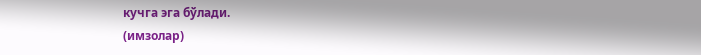кучга эга бўлади.
(имзолар)